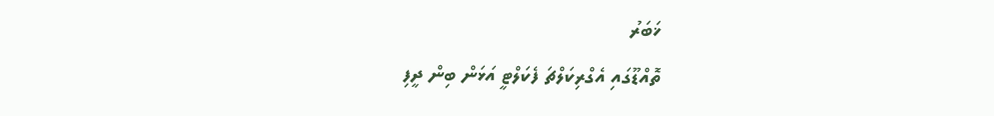ޚަބަރު
ތޮއްޑޫގައި އެގްރިކަލްޗަ ފެކަލްޓީ އަޅަން ބިން ދީފި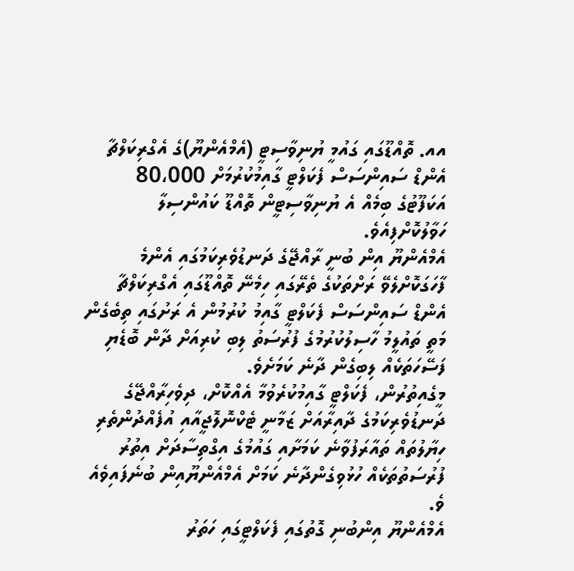އއ. ތޮއްޑޫގައި ގައުމީ ޔުނިވާސިޓީ (އެމްއެންޔޫ)ގެ އެގްރިކަލްޗާ އެންޑް ސައިންސަސް ފެކަލްޓީ ގާއިމުކުރުމަށް 80،000 އަކަފޫޓުގެ ބިމެއް އެ ޔުނިވާސިޓީން ތޮއްޑޫ ކައުންސިލާ ހަވާލުކޮށްފިއެވެ.
އެމްއެންޔޫ އިން ބުނީ ރާއްޖޭގެ ދަނޑުވެރިކަމުގައި އެންމެ ފާހަގަކޮށްލެވޭ ރަށްތަކުގެ ތެރޭގައި ހިމެނޭ ތޮއްޑޫގައި އެގްރިކަލްޗާ އެންޑް ސައިންސަސް ފެކަލްޓީ ގާއިމު ކުރުމުން އެ ރަށުގައި ތިބެގެން މަތީ ތައުލީމު ހާސިލުކުރުމުގެ ފުރުސަތު ލިބި ކުރިއަށް ދާން ބޮޑެޔި ފަސޭހަތަކެއް ލިބިގެން ދާނެ ކަމަށެވެ.
މީގެއިތުރުން، ފެކަލްޓީ ގާއިމުކުރެވުމާ އެއްކޮށް، ދިވެހިރާއްޖޭގެ ދަނޑުވެރިކަމުގެ ދާއިރާއަށް ޒަމާނީ ޓެކްނޮލޮޖީއާއި އުފެއްދުންތެރި ހިޔާލުތައް ތައާރަފުވާނެ ކަމަށާއި ގައުމުގެ އިގްތިސާދަށް އިތުރު ފުރުސަތުތަކެއް ހުޅުވިގެންދާނެ ކަމަށް އެމްއެންޔޫއިން ބުނެފައިވެއެ ވެ.
އެމްއެންޔޫ އިންބުނި ގޮތުގައި ފެކަލްޓީގައި ހަތަރު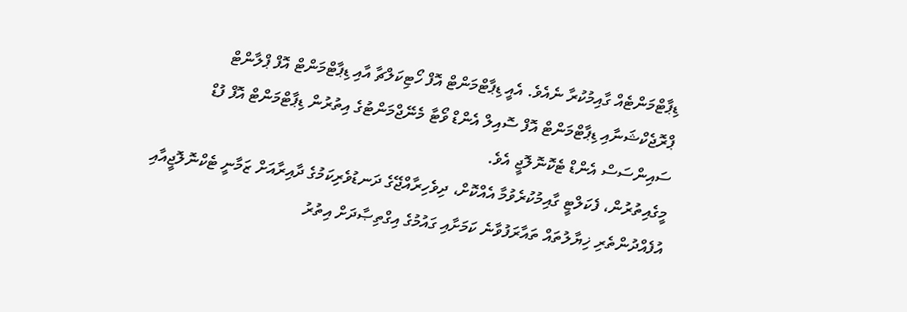ޑިޕާޓްމަންޓެއް ގާއިމުކުރާ ނެއެވެ. އެއީ ޑިޕާޓްމަންޓް އޮފް ހޯޓިކަލްޗާ އާއި ޑިޕާޓްމަންޓް އޮފް ޕްލާންޓް ޕްރޮޖެކްޝަނާއި ޑިޕާޓްމަންޓް އޮފް ސޮއިލް އެންޑް ވޯޓާ މެނޭޖްމަންޓުގެ އިތުރުން ޑިޕާޓްމަންޓް އޮފް ފުޑް ސައިންސަސް އެންޑް ޓެކޮނޮލޮޖީ އެވެ.
މީގެއިތުރުން، ފެކަލްޓީ ގާއިމުކުރެވުމާ އެއްކޮށް، ދިވެހިރާއްޖޭގެ ދަނޑުވެރިކަމުގެ ދާއިރާއަށް ޒަމާނީ ޓެކްނޮލޮޖީއާއި އުފެއްދުންތެރި ޚިޔާލުތައް ތައާރަފުވާނެ ކަމަށާއި ގައުމުގެ އިގްތިޞާދަށް އިތުރު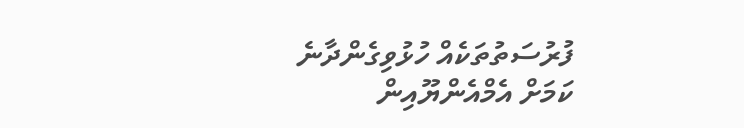ފުރުސަތުތަކެއް ހުޅުވިގެންދާނެ ކަމަށް އެމްއެންޔޫއިން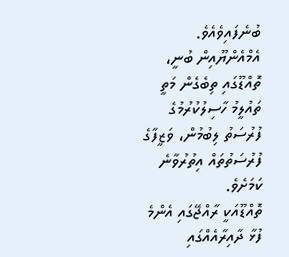ބުނެފައިވެއެވެ.
އެމްއެންޔޫއިން ބުނީ، ތޮއްޑޫގައި ތިބެގެން މަތީ ތައުލީމު ހާސިލުކުރުމުގެ ފުރުސަތު ލިބުމުން، ވަޒީފާގެ ފުރުސަތުތައް އިތުރުވާނެ ކަމަށެވެ.
ތޮއްޑޫއަކީ ރާއްޖޭގައި އެންމެ ފުޅާ ދާއިރާއެއްގައި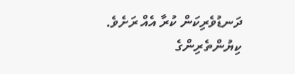ދަނޑުވެރިކަން ކުރާ އެއް ރަށެވެ.
ކިޔުންތެރިންގެ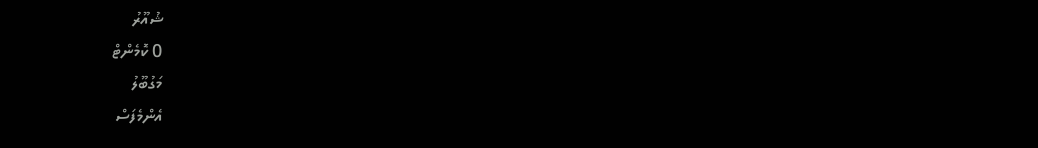ޝުއޫރު
0 ކޮމެންޓް
މަގުބޫލު
އެންމެފަސް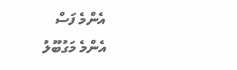އެންމެ ފަސް
އެންމެ މަގުބޫލު